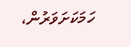ހަމަކަށަވަރުން،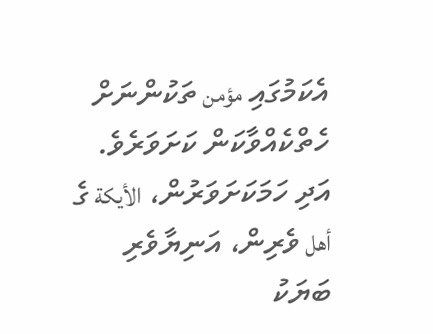އެކަމުގައި مؤمن ތަކުންނަށް ހެތްކެއްވާކަން ކަށަވަރެވެ.
އަދި ހަމަކަށަވަރުން، الأيكة ގެ أهل ވެރިން، އަނިޔާވެރި ބަޔަކު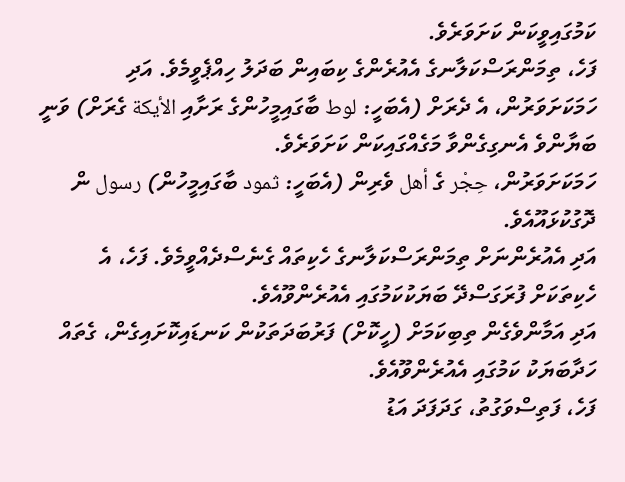ކަމުގައިވީކަން ކަށަވަރެވެ.
ފަހެ، ތިމަންރަސްކަލާނގެ އެއުރެންގެ ކިބައިން ބަދަލު ހިއްޕެވީމެވެ. އަދި ހަމަކަށަވަރުން، އެ ދެރަށް (އެބަހީ: لوط ބާގައިމީހުންގެ ރަށާއި الأيكة ގެރަށް) ވަނީ ބަޔާންވެ އެނގިގެންވާ މަގެއްގައިކަން ކަށަވަރެވެ.
ހަމަކަށަވަރުން، حِجْر ގެ أهل ވެރިން (އެބަހީ: ثمود ބާގައިމީހުން) رسول ން ދޮގުކުޅައޫއެވެ.
އަދި އެއުރެންނަށް ތިމަންރަސްކަލާނގެ ހެކިތައް ގެނެސްދެއްވީމެވެ. ފަހެ، އެ ހެކިތަކަށް ފުރަގަސްދޭ ބަޔަކުކަމުގައި އެއުރެންވޫއެވެ.
އަދި އަމާންވެގެން ތިބިކަމަށް (ހީކޮށް) ފަރުބަދަތަކުން ކަނޑައިކޮށައިގެން، ގެތައް ހަދާބަޔަކު ކަމުގައި އެއުރެންވޫއެވެ.
ފަހެ، ފަތިސްވަގުތު، ގަދަފަދަ އަޑު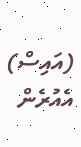(އައިސް) އެއުރެން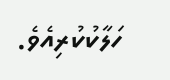ހަލާކުކުރިއެވެ.